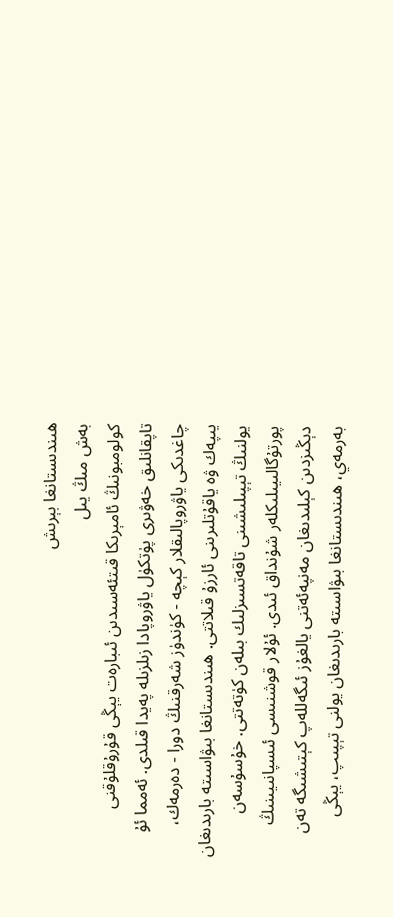ھىندىستانغا بېرىش
بەش مىڭ يىل
كولومبونىڭ ئامېرىكا قىتئەسىدىن ئىبارەت يېڭى قۇرۇقلۇقنى تاپقانلىق خەۋىرى پۈتكۈل ياۋروپادا زىلزىلە پەيدا قىلدى. ئەمما ئۇ چاغدىكى ياۋروپالىقلار كېچە - كۈندۈز شەرقنىڭ دورا - دەرمەك، يىپەك ۋە ياقۇتلىرىنى ئارزۇ قىلاتتى. ھىندىستانغا بىۋاسىتە بارىدىغان يولنىڭ تېپىلىشىنى تاقەتسىزلىك بىلەن كۈتەتتى. خۇسۇسەن پورتۇگالىيىلىكلەر شۇنداق ئىدى. ئۇلار قوشنىسى ئىسپانىيىنىڭ دېڭىزدىن كېلىدىغان مەنپەئەتنى يالغۇز ئىگەللەپ كېتىشىگە تەن بەرمەي، ھىندىستانغا بىۋاسىتە بارىدىغان يولنى تېپىپ، يېڭى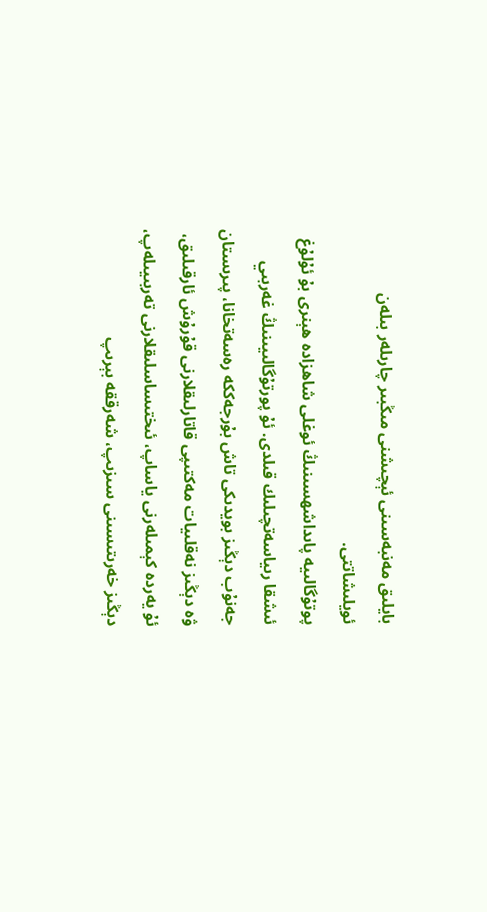بايلىق مەنبەسىنى ئېچىشنى مىڭبىر چارىلەر بىلەن ئويلىشاتتى.
پوتۇگالىيە پاىداشھسىنىڭ ئوغلى شاھزادە ھېنرى بۇ ئۇلۇغ ئىشقا رىياسەتچىلىك قىلدى. ئۇ پورتۇگالىيىنىڭ غەربىي جەنۇب دېڭىز بويدىكى تاش بۇرجەككە رەسەتخانا، پىرىستان ۋە دېڭىز نەقلىيات مەكتىپى قاتارلىقلارنى قۇرۇش ئارقىلىق، ئۇ يەردە كېمىلەرنى ياساپ، ئىختىساسلىقلارنى تەربىيىلەپ، دېڭىز خەرىتىسىنى سىزىپ، شەرققە بېرىپ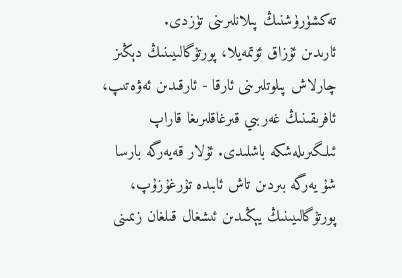تەكشۈرۈشنىڭ پىلانلىرىنى تۈزدى.
ئارىدىن ئۇزاق ئۆتمەيلا، پورتۇگالىيىنىڭ دېڭىز چارلاش پىلوتلىرىنى ئارقا - ئارقىدىن ئەۋەتىپ، ئافرىقىنىڭ غەربىي قىرغاقلىرىغا قاراپ ئىلگىرىلەشكە باشلىدى. ئۇلار قەيەرگە بارسا شۇ يەرگە بىردىن تاش ئابىدە تۇرغۇزۇپ، پورتۇگالىيىنىڭ يېڭىدىن ئىشغال قىلغان زىمىنى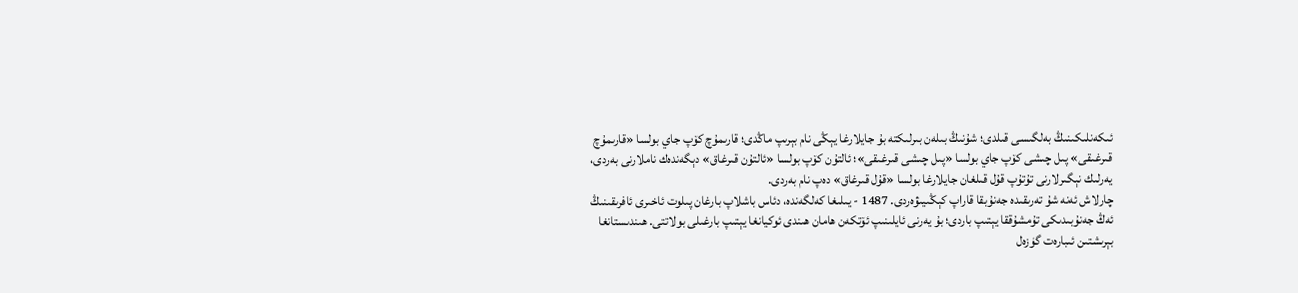ئىكەنلىكىنىڭ بەلگىسى قىلدى؛ شۇنىڭ بىلەن بىرلىكتە بۇ جايلارغا يېڭى نام بېرىپ ماڭدى؛ قارىمۇچ كۆپ جاي بولسا «قارىمۇچ قىرغىقى» پىل چىشى كۆپ جاي بولسا «پىل چىشى قىرغىقى»؛ ئالتۇن كۆپ بولسا «ئالتۇن قىرغاق» دېگەندەك ناملارنى بەردى، يەرلىك نېگىرلارنى تۇتۇپ قۇل قىلغان جايلارغا بولسا «قۇل قىرغاق» دەپ نام بەردى.
چارلاش ئەنە شۇ تەرىقىدە جەنۇبقا قاراپ كېڭىيىۋەردى. 1487 - يىلىغا كەلگەندە، دئاس باشلاپ بارغان پىلوت ئاخىرى ئافرىقىنىڭ ئەڭ جەنۇبىدىكى تۇمشۇققا يېتىپ باردى؛ بۇ يەرنى ئايلىنىپ ئۆتكەن ھامان ھىندى ئوكيانغا يېتىپ بارغىلى بولاتتى. ھىندىستانغا بېرىشتىن ئىبارەت گۈزەل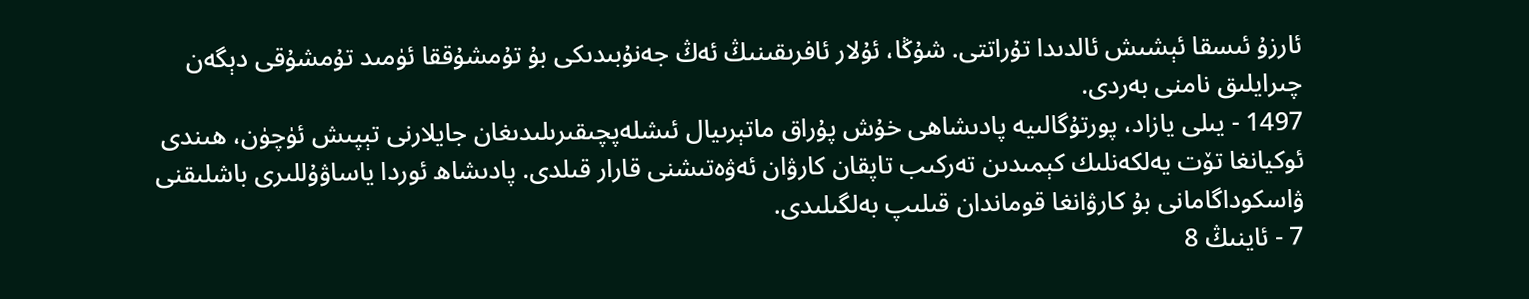ئارزۇ ئىسقا ئېشىش ئالدىدا تۇراتتى. شۇڭا، ئۇلار ئافرىقىنىڭ ئەڭ جەنۇبىدىكى بۇ تۇمشۇققا ئۈمىد تۇمشۇقى دېگەن چىرايلىق نامنى بەردى.
1497 - يىلى يازاد، پورتۇگالىيە پادىشاھى خۇش پۇراق ماتېرىيال ئىشلەپچىقىرىلىدىغان جايلارنى تېپىش ئۈچۈن، ھىندى ئوكيانغا تۆت يەلكەنلىك كېمىدىن تەركىب تاپقان كارۋان ئەۋەتىشنى قارار قىلدى. پادىشاھ ئوردا ياساۋۇللىرى باشلىقنى ۋاسكوداگامانى بۇ كارۋانغا قوماندان قىلىپ بەلگىلىدى.
7 - ئاينىڭ 8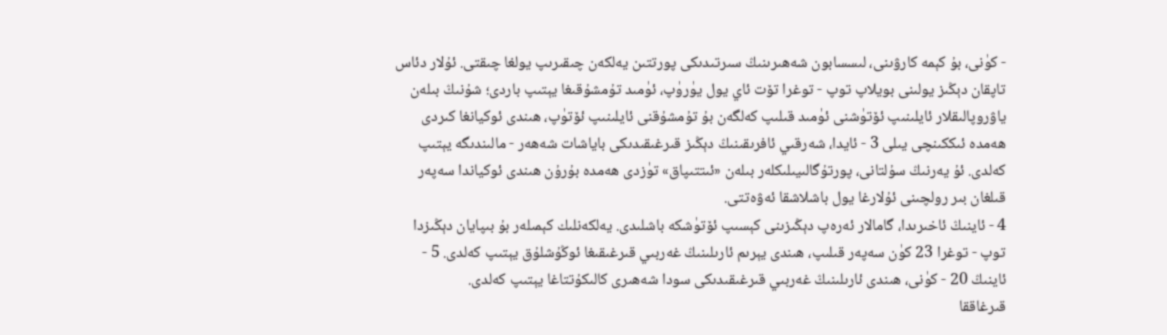- كۈنى، بۇ كېمە كارۋىنى، لىسسابون شەھىرىنىڭ سىرتىدىكى پورتتىن يەلكەن چىقىرىپ يولغا چىقتى. ئۇلار دئاس تاپقان دېڭىز يولىنى بويلاپ توپ - توغرا تۆت ئاي يول يۈرۈپ، ئۈمىد تۇمشۇقىغا يېتىپ باردى؛ شۇنىڭ بىلەن ياۋروپالىقلار ئايلىنىپ ئۆتۈشنى ئۈمىد قىلىپ كەلگەن بۇ تۇمشۇقنى ئايلىنىپ ئۆتۈپ، ھىندى ئوكيانغا كىردى ھەمدە ئىككىنچى يىلى 3 - ئايدا، شەرقىي ئافرىقىنىڭ دېڭىز قىرغىقىدىكى باياشات شەھەر - مالىندىگە يېتىپ كەلدى. ئۇ يەرنىڭ سۇلتانى، پورتۇگالىيىلىكلەر بىلەن «ئىتتىپاق» تۈزدى ھەمدە بۇرۇن ھىندى ئوكياندا سەپەر قىلغان بىر رولچىنى ئۇلارغا يول باشلاشقا ئەۋەتتى.
4 - ئاينىڭ ئاخىرىدا، گامالار ئەرەپ دېڭىزىنى كېسىپ ئۆتۈشكە باشلىدى. يەلكەنلىك كېمىلەر بۇ بىپايان دېڭىزدا توپ - توغرا 23 كۈن سەپەر قىلىپ، ھىندى يېرىم ئارىلىنىڭ غەربىي قىرغىقىغا ئوڭۇشلۇق يېتىپ كەلدى. 5 - ئاينىڭ 20 - كۈنى، ھىندى ئارىلىنىڭ غەربىي قىرغىقىدىكى سودا شەھىرى كالىكۇتتاغا يېتىپ كەلدى.
قىرغاققا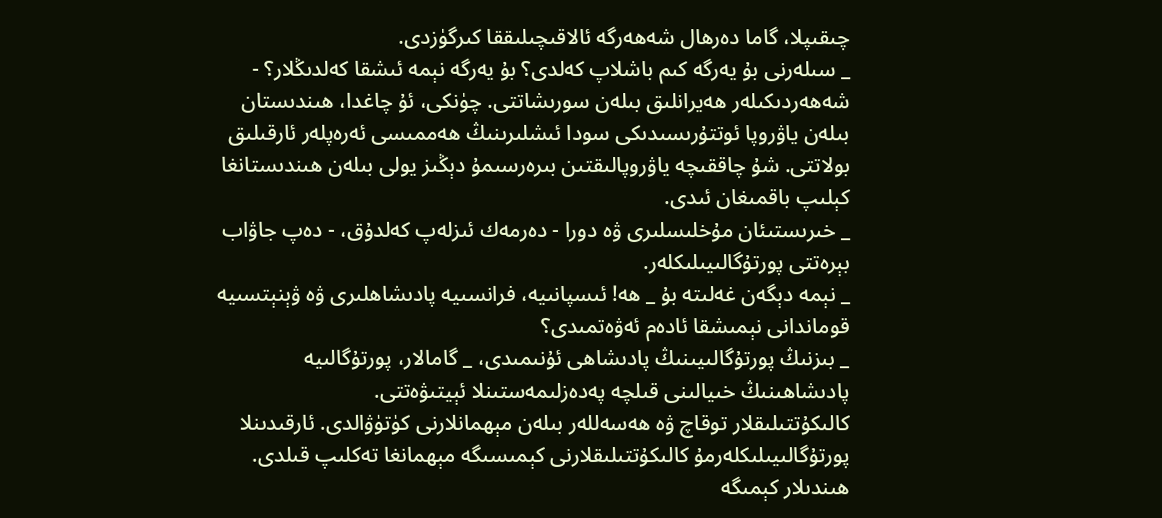چىقىپلا، گاما دەرھال شەھەرگە ئالاقىچىلىققا كىرگۈزدى.
_ سىلەرنى بۇ يەرگە كىم باشلاپ كەلدى؟ بۇ يەرگە نېمە ئىشقا كەلدىڭلار؟ - شەھەردىكىلەر ھەيرانلىق بىلەن سورىشاتتى. چۈنكى، ئۇ چاغدا، ھىندىستان بىلەن ياۋروپا ئوتتۇرىسىدىكى سودا ئىشلىرىنىڭ ھەممىسى ئەرەپلەر ئارقىلىق بولاتتى. شۇ چاققىچە ياۋروپالىقتىن بىرەرسىمۇ دېڭىز يولى بىلەن ھىندىستانغا كېلىپ باقمىغان ئىدى.
_ خىرىستىئان مۇخلىسلىرى ۋە دورا - دەرمەك ئىزلەپ كەلدۇق، - دەپ جاۋاب بېرەتتى پورتۇگالىيىلىكلەر.
_ نېمە دېگەن غەلىتە بۇ _ ھە! ئىسپانىيە، فرانسىيە پادىشاھلىرى ۋە ۋېنېتسىيە قوماندانى نېمىشقا ئادەم ئەۋەتمىدى؟
_ بىزنىڭ پورتۇگالىيىنىڭ پادىشاھى ئۇنىمىدى، _ گامالار، پورتۇگالىيە پادىشاھىنىڭ خىيالىنى قىلچە پەدەزلىمەستىنلا ئېيتىۋەتتى.
كالىكۇتتىلىقلار توقاچ ۋە ھەسەللەر بىلەن مېھمانلارنى كۈتۈۋالدى. ئارقىدىنلا پورتۇگالىيىلىكلەرمۇ كالىكۇتتىلىقلارنى كېمىسىگە مېھمانغا تەكلىپ قىلدى.
ھىندىلار كېمىگە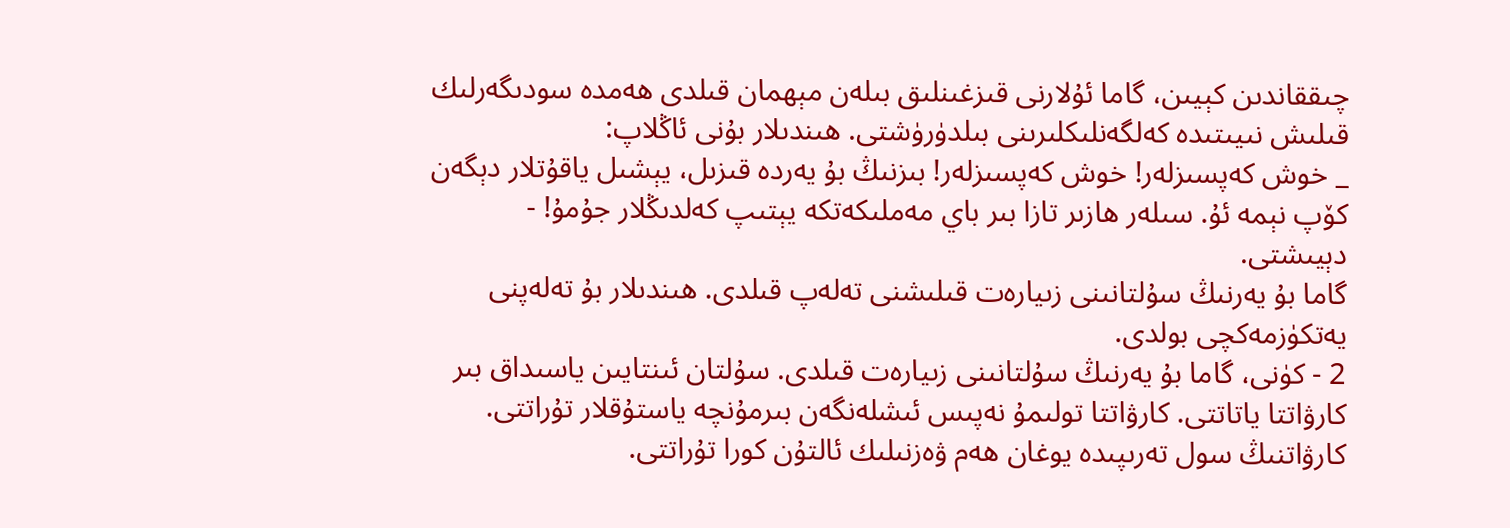چىققاندىن كېيىن، گاما ئۇلارنى قىزغىنلىق بىلەن مېھمان قىلدى ھەمدە سودىگەرلىك قىلىش نىيىتىدە كەلگەنلىكلىرىنى بىلدۈرۈشتى. ھىندىلار بۇنى ئاڭلاپ:
_ خوش كەپسىزلەر! خوش كەپسىزلەر! بىزنىڭ بۇ يەردە قىزىل، يېشىل ياقۇتلار دېگەن كۆپ نېمە ئۇ. سىلەر ھازىر تازا بىر باي مەملىكەتكە يېتىپ كەلدىڭلار جۇمۇ! - دېيىشتى.
گاما بۇ يەرنىڭ سۇلتانىنى زىيارەت قىلىشنى تەلەپ قىلدى. ھىندىلار بۇ تەلەپنى يەتكۈزمەكچى بولدى.
2 - كۈنى، گاما بۇ يەرنىڭ سۇلتانىنى زىيارەت قىلدى. سۇلتان ئىنتايىن ياسىداق بىر كارۋاتتا ياتاتتى. كارۋاتتا تولىمۇ نەپىس ئىشلەنگەن بىرمۇنچە ياستۇقلار تۇراتتى. كارۋاتنىڭ سول تەرىپىدە يوغان ھەم ۋەزنىلىك ئالتۇن كورا تۇراتتى.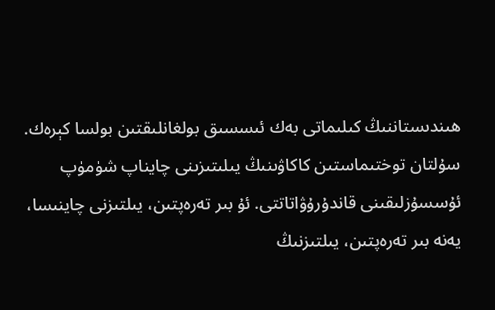ھىندىستاننىڭ كىلىماتى بەك ئىسسىق بولغانلىقتىن بولسا كېرەك. سۇلتان توختىماستىن كاكاۋىنىڭ يىلىتىزىنى چايناپ شۈمۈپ ئۇسسۇزلىقىنى قاندۇرۇۋاتاتتى. ئۇ بىر تەرەپتىن، يىلتىزنى چاينىسا، يەنە بىر تەرەپتىن، يىلتىزنىڭ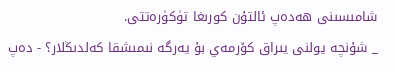شامىسىنى ھەدەپ ئالتۇن كورىغا تۈكۈرەتتى.
_ شۇنچە يولنى يىراق كۆرمەي بۇ يەرگە نىمىشقا كەلدىڭلار؟ - دەپ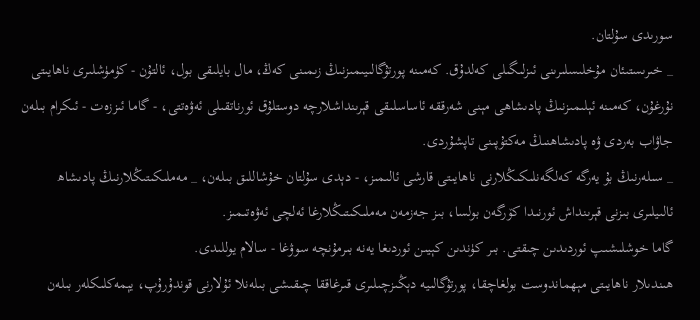سورىدى سۇلتان.
_ خىرىستىئان مۇخلىسلىرىنى ئىزلىگىلى كەلدۇق. كەمىنە پورتۇگالىيىمىزنىڭ زىمىنى كەڭ، مال بايلىقى بول، ئالتۇن - كۈمۈشلىرى ناھايىتى نۇرغۇن، كەمىنە ئېلىمىزنىڭ پادىشاھى مېنى شەرققە ئاساسلىقى قېرىنداشلارچە دوستلۇق ئورناتقىلى ئەۋەتتى، - گاما ئىززەت - ئىكرام بىلەن جاۋاب بەردى ۋە پادىشاھنىڭ مەكتۇپىنى تاپشۇردى.
_ سىلەرنىڭ بۇ يەرگە كەلگەنلىكىڭلارنى ناھايىتى قارشى ئالىمىز، - دېدى سۇلتان خۇشاللىق بىلەن، _ مەملىكىتىڭلارنىڭ پادىشاھ ئالىيلىرى بىزنى قېرىنداش ئورنىدا كۆرگەن بولسا، بىز جەزمەن مەملىكىتىڭلارغا ئەلچى ئەۋەتىمىز.
گاما خوشلىشىپ ئوردىدىن چىقتى. بىر كۈندىن كېيىن ئوردىغا يەنە بىرمۇنچە سوۋغا - سالام يوللىدى.
ھىندىلار ناھايىتى مېھماندوست بولغاچقا، پورتۇگالىيە دېڭىزچىلىرى قىرغاققا چىقىشى بىلەنلا ئۇلارنى قوندۇرۇپ، يېمەكلىكلەر بىلەن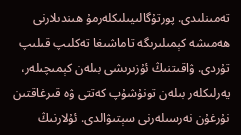تەمىنلىدى. پورتۇگالىيىلىكلەرمۇ ھىندىلارنى ھەمىشە كېمىلىرىگە تاماشىغا تەكلىپ قىلىپ تۇردى. ۋاقىتنىڭ ئۇزىرىشى بىلەن كېمىچىلەر، يەرلىكلەر بىلەن تونۇشۇپ كەتتى ۋە قىرغاقتىن نۇرغۇن نەرسىلەرنى سېتىۋالدى. ئۇلارنىڭ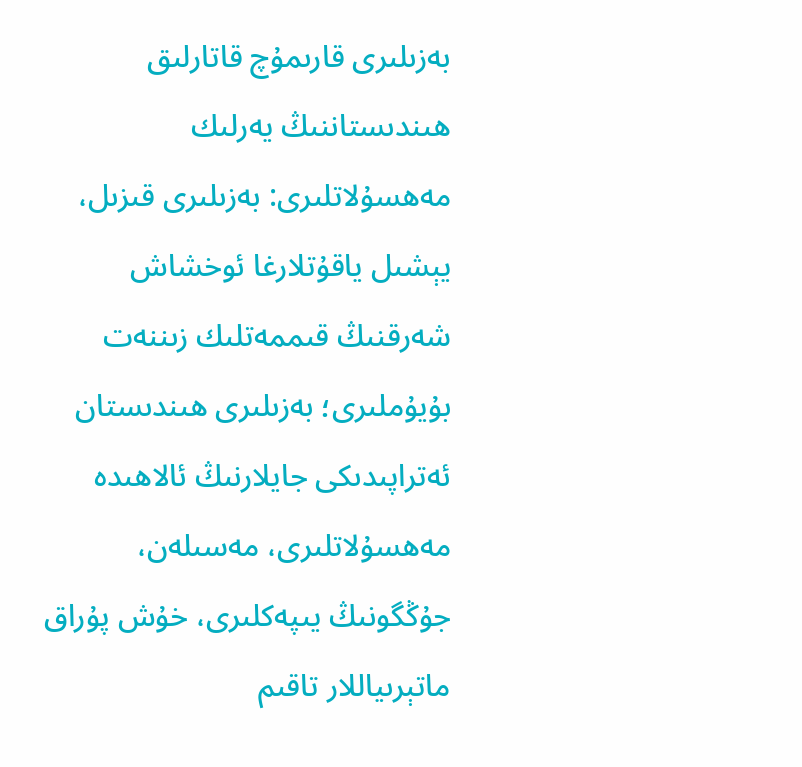بەزىلىرى قارىمۇچ قاتارلىق ھىندىستاننىڭ يەرلىك مەھسۇلاتلىرى: بەزىلىرى قىزىل، يېشىل ياقۇتلارغا ئوخشاش شەرقنىڭ قىممەتلىك زىننەت بۇيۇملىرى؛ بەزىلىرى ھىندىستان ئەتراپىدىكى جايلارنىڭ ئالاھىدە مەھسۇلاتلىرى، مەسىلەن، جۇڭگونىڭ يىپەكلىرى، خۇش پۇراق ماتېرىياللار تاقىم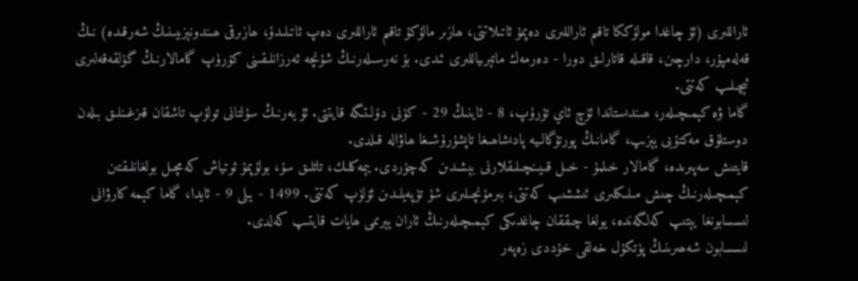ئاراللىرى (ئۇ چاغدا مولۇككا تاقىم ئاراللىرى دەپمۇ ئاتىلاتتى، ھازىر مالۇكۇ تاقىم ئاراللىرى دەپ ئاتىلىدۇ، ھازىرقى ھىندونېزىيىنىڭ شەرقىدە) نىڭ قەلەمپۇر، دارچىن، قاقىلە قاتارلىق دورا - دەرمەك ماتېرىياللىرى ئىدى. بۇ نەرسىلەرنىڭ شۇنچە ئەرزانلىقىنى كۆرۈپ گامالارنىڭ گۈلقەقەلىرى ئېچىلىپ كەتتى.
گاما ۋە كېمىچىلەر، ھىندىستاندا ئۈچ ئاي تۇرۇپ، 8 - ئاينىڭ 29 - كۈنى دۆلىتىگە قايتتى. ئۇ يەرنىڭ سۇلتانى تولۇپ تاشقان قىزغىنلىق بىلەن دوستلۇق مەكتۇبى يېزىپ، گامانىڭ پورتۇگالىيە پادىشاھىغا تاپشۇرۇشىغا ھاۋالە قىلدى.
قايتىش سەپىرىدە، گامالار خىلمۇ - خىل قىيىنچىلىقلارنى بېشىدىن كەچۈردى. يېمەكلىك، تاتلىق سۇ، بولۇپمۇ ئوتياش كەمچىل بولغانلىقتىن كېمىچىلەرنىڭ چىش مىلىكلىرى ئىششىپ كەتتى، بىرمۇنچىلىرى شۇ تۈپەيلىدىن ئۆلۈپ كەتتى. 1499 - يىلى 9 - ئايدا، گاما كېمە كارۋانى لىسسابونغا يېتىپ كەلگەندە، يولغا چىققان چاغدىكى كېمىچىلەرنىڭ ئاران يېرىمى ھايات قايتىپ كەلدى.
لىسسابون شەھىرىنىڭ پۈتكۈل خەلقى خۇددى زەپەر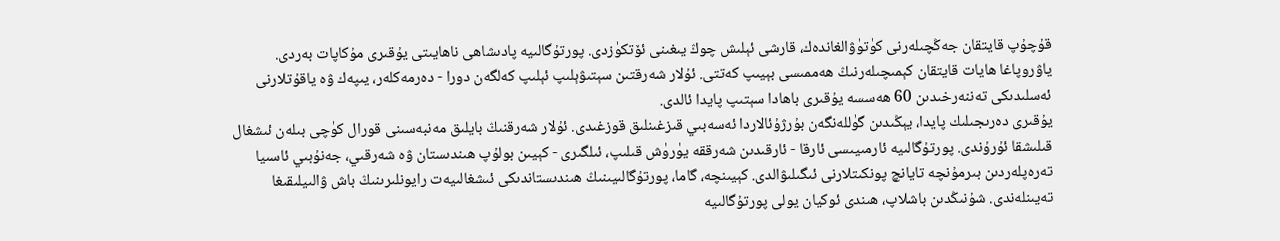قۇچۇپ قايتقان جەڭچىلەرنى كۈتۈۋالغاندەك، قارشى ئېلىش چوڭ يىغىنى ئۆتكۈزدى. پورتۇگالىيە پادىشاھى ناھايىتى يۇقىرى مۇكاپات بەردى.
ياۋروپاغا ھايات قايتقان كېمىچىلەرنىڭ ھەممىسى بېيىپ كەتتى. ئۇلار شەرقتىن سېتىۋېلىپ ئېلىپ كەلگەن دورا - دەرمەكلەر، يىپەك ۋە ياقۇتلارنى ئەسلىدىكى تەننەرخىدىن 60 ھەسسە يۇقىرى باھادا سېتىپ پايدا ئالدى.
يۇقىرى دەرىجىلىك پايدا، يېڭىدىن گۈللەنگەن بۇرژۇئالاردا ئەسەبىي قىزغىنلىق قوزغىدى. ئۇلار شەرقنىڭ بايلىق مەنبەسىنى قورال كۈچى بىلەن ئىشغال قىلىشقا ئۇرۇندى. پورتۇگالىيە ئارمىيىسى ئارقا - ئارقىدىن شەرققە يۈرۈش قىلىپ، ئىلگىرى - كېيىن بولۇپ ھىندىستان ۋە شەرقىي، جەنۇبىي ئاسىيا تەرەپلەردىن بىرمۇنچە تايانچ پونكىتلارنى ئىگىلىۋالدى. كېيىنچە، گاما، پورتۇگالىيىنىڭ ھىندىستاندىكى ئىشغالىيەت رايونلىرىنىڭ باش ۋالىيلىقىغا تەيىنلەندى. شۇنىڭدىن باشلاپ، ھىندى ئوكيان يولى پورتۇگالىيە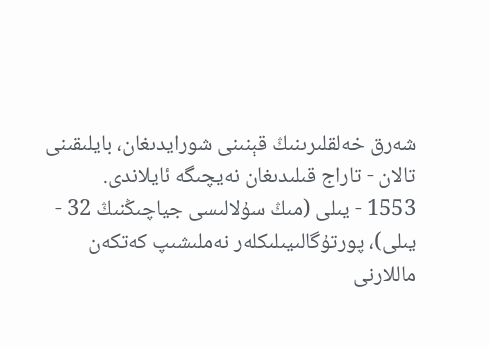شەرق خەلقلىرىنىڭ قېنىنى شورايدىغان، بايلىقىنى تالان - تاراج قىلىدىغان نەيچىگە ئايلاندى.
1553 - يىلى (مىڭ سۇلالىسى جياچىڭنىڭ 32 - يىلى)، پورتۇگالىيىلىكلەر نەملىشىپ كەتكەن ماللارنى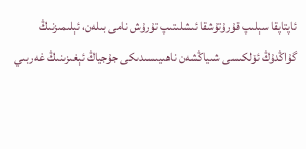ئاپتاپقا سېلىپ قۇرۇتۇشقا ئىشلىتىپ تۇرۇش نامى بىلەن، ئېلىمىزنىڭ گۇاڭدۇڭ ئۆلكىسى شىياڭشەن ناھىيىسىدىكى جۇجياڭ ئېغىزىنىڭ غەربىي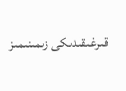قىرغىقىدىكى زىمىنىمىز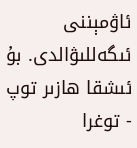ئاۋمېننى ئىگەللىۋالدى. بۇ ئىشقا ھازىر توپ - توغرا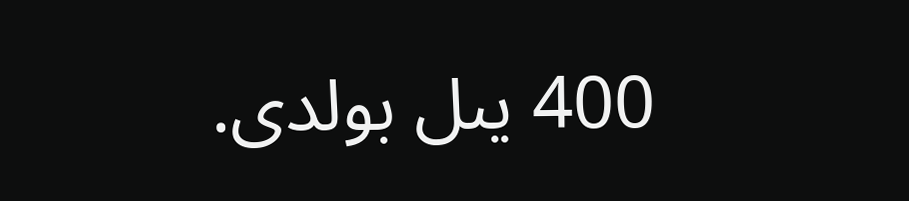400 يىل بولدى.